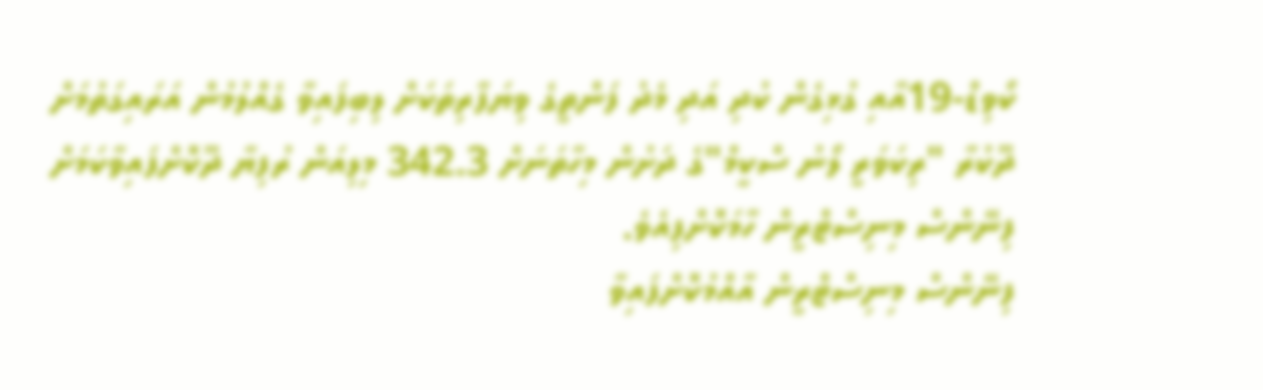ކޯވިޑް-19އާއި ގުޅިގެން ކުދި އަދި މެދު ފަންތީގެ ވިޔަފާރިތަކަށް ލިބިފައިވާ ގެއްލުމުން އަރައިގަތުމަށް ދޫކުރާ "ރިކަވަރީ ލޯނު ސްކީމް"ގެ ދަށުން މިހާތަނަށް 342.3 މިލިއަން ރުފިޔާ ދޫކޮށްފައިވާކަމަށް ފިނޭންސް މިނިސްޓްރީން ހާމަކޮށްފިއެވެ.
ފިނޭންސް މިނިސްޓްރީން އާއްމުކޮށްފައިވާ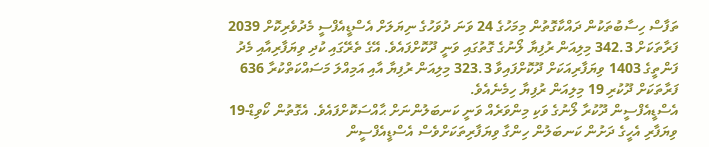ތަފާސް ހިސާބުތަކުން ދައްކާގޮތުން މިމަހުގެ 24 ވަނަ ދުވަހުގެ ނިޔަލަށް އެސްޑީއެފްސީ މެދުވެރިކޮށް 2039 ފަރާތަކަށް 342.3 މިލިއަން ރުފިޔާ ލޯނުގެ ގޮތުގައި ވަނީ ދޫކޮށްފައެވެ. އޭގެ ތެރޭގައި ކުދި ވިޔަފާރިއާއި މެދު ފަންތީގެ 1403 ވިޔަފާރިއަކަށް ދޫކޮށްފައިވާ 323.3 މިލިއަން ރުފިޔާ އާއި އަމިއްލަ މަސައްކަތްކުރާ 636 ފަރާތަކަށް ދޫކުރި 19 މިލިއަން ރުފިޔާ ހިމެނެއެވެ.
އެސްޑީއެފްސީން ދޫކުރާ ލޯނުގެ ވަކި މިންވަރެއް ވަނީ ކަނބަލުންނަށް ޙާއްސަކޮށްފައެވެ. އެގޮތުން ކޯވިޑް-19 ވިޔަފާރި އެހީގެ ދަށުން ކަނބަލުން ހިންގާ ވިޔަފާރިތަކަށްވެސް އެސްޑީއެފްސީން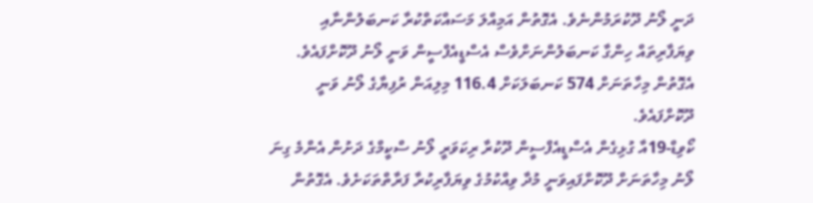ދަނީ ލޯނު ދޫކުރަމުންނެވެ. އެގޮތުން އަމިއްލަ މަސައްކަތްކުރާ ކަނބަލުންނާއި ވިޔަފާރިތައް ހިންގާ ކަނބަލުންނަށްވެސް އެސްޑީއެފްސީން ވަނީ ލޯނު ދޫކޮށްފައެވެ. އެގޮތުން މިހާތަނަށް 574 ކަނބަލަކަށް 116.4 މިލިއަން ރުފިޔާގެ ލޯނު ވަނީ ދޫކޮށްފައެވެ.
ކޯވިޑް-19އާ ގުޅިގެން އެސްޑީއެފްސީން ދޫކުރާ ރިކަވަރީ ލޯނު ސްކީމްގެ ދަށުން އެންމެ ގިނަ ލޯނު މިހާތަނަށް ދޫކޮށްފައިވަނީ މުދާ ވިއްކުމުގެ ވިޔަފާރިކުރާ ފަރާތްތަކަށެވެ. އެގޮތުން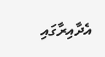އެދާއިރާގައި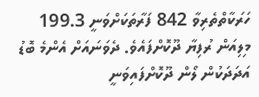ހަރަކާތްތެރިވާ 842 ފަރާތަކަށްވަނީ 199.3 މިލިއަން ރުފިޔާ ދޫކޮށްފައެވެ. ދެވަނައަށް އެންމެ ބޮޑު އަދަދަކުން ލޯން ދޫކޮށްފައިވަނީ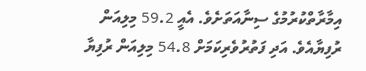އިމާރާތްކުރުމުގެ ސިނާއަތަށެވެ. އެއީ 59.2 މިލިއަން ރުފިޔާއެވެ. އަދި ފަތުރުވެރިކަމަށް 54.8 މިލިއަން ރުފިޔާ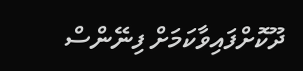ދޫކޮށްފައިވާކަމަށް ފިނޭންސް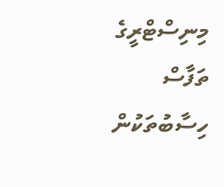މިނިސްޓްރީގެ ތަފާސް ހިސާބުތަކުން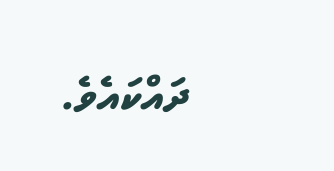ދައްކައެވެ.